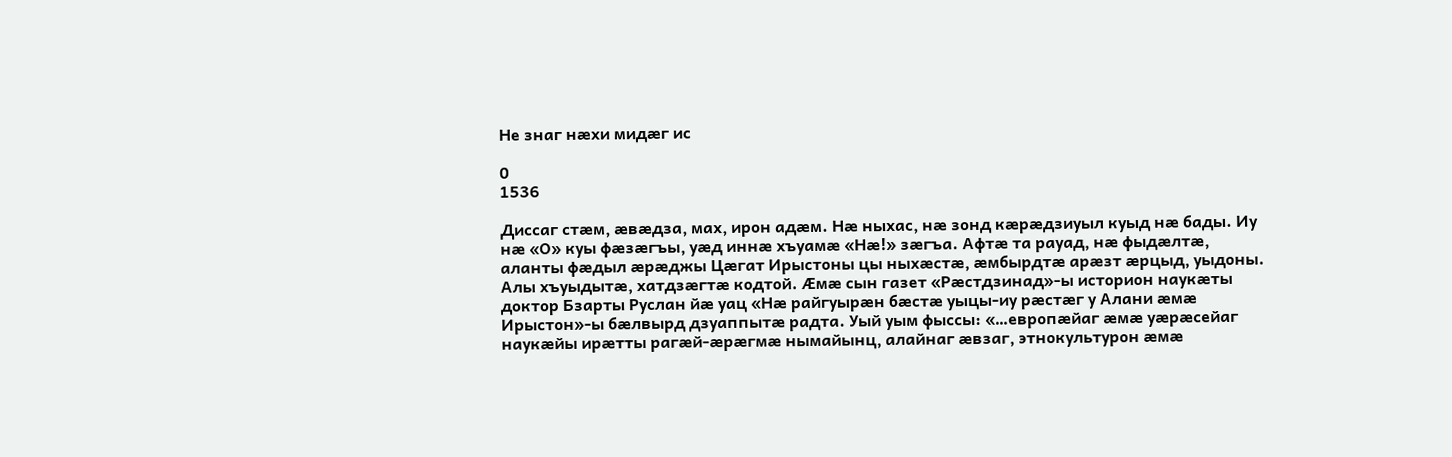Не знаг нæхи мидæг ис

0
1536

Диссаг стæм, æвæдза, мах, ирон адæм. Нæ ныхас, нæ зонд кæрæдзиуыл куыд нæ бады. Иу нæ «О» куы фæзæгъы, уæд иннæ хъуамæ «Нæ!» зæгъа. Афтæ та рауад, нæ фыдæлтæ, аланты фæдыл æрæджы Цæгат Ирыстоны цы ныхæстæ, æмбырдтæ арæзт æрцыд, уыдоны. Алы хъуыдытæ, хатдзæгтæ кодтой. Æмæ сын газет «Рæстдзинад»-ы историон наукæты доктор Бзарты Руслан йæ уац «Нæ райгуырæн бæстæ уыцы-иу рæстæг у Алани æмæ Ирыстон»-ы бæлвырд дзуаппытæ радта. Уый уым фыссы: «…европæйаг æмæ уæрæсейаг наукæйы ирæтты рагæй-æрæгмæ нымайынц, алайнаг æвзаг, этнокультурон æмæ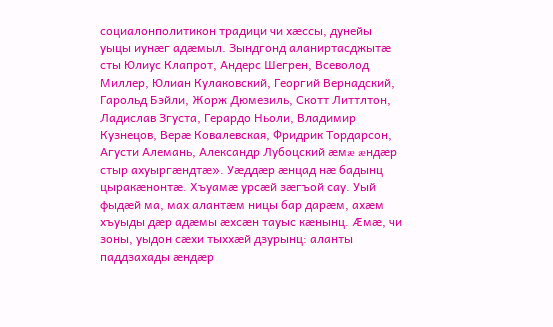социалонполитикон традици чи хæссы, дунейы уыцы иунæг адæмыл. Зындгонд аланиртасджытæ сты Юлиус Клапрот, Андерс Шегрен, Всеволод Миллер, Юлиан Кулаковский, Георгий Вернадский, Гарольд Бэйли, Жорж Дюмезиль, Скотт Литтлтон, Ладислав Згуста, Герардо Ньоли, Владимир Кузнецов, Верæ Ковалевская, Фридрик Тордарсон, Агусти Алемань, Александр Лубоцский æмæ æндæр стыр ахуыргæндтæ». Уæддæр æнцад нæ бадынц цыракæнонтæ. Хъуамæ урсæй зæгъой сау. Уый фыдæй ма, мах алантæм ницы бар дарæм, ахæм хъуыды дæр адæмы æхсæн тауыс кæнынц. Æмæ, чи зоны, уыдон сæхи тыххæй дзурынц: аланты паддзахады æндæр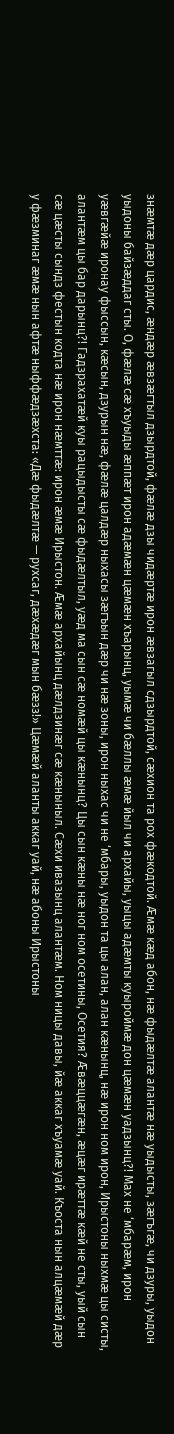знæмтæ дæр цардис, æндæр æвзæгтыл дзырдтой, фæлæ дзы чидæртæ ирон æвзагыл сдзырдтой, сæхион та рох фæкодтой. Æмæ кæд абон, нæ фыдæлтæ алантæ нæ уыдысты, зæгъгæ, чи дзуры, уыдон уыдоны байзæддаг сты. О, фæлæ сæ хъуыды æппæт ирон адæмæн цæмæн хъарынц, уымæ чи бæллы æмæ йыл чи архайы, уыцы адæмты куыроймæ дон цæмæн уадзынц?! Мах не ‘мбарæм, ирон уæвгæйæ иронау фыссын, кæсын, дзурын нæ, фæлæ цалдæр ныхасы зæгъын дæр чи нæ зоны, ирон ныхас чи не ‘мбары, уыдон та цы алан, алан кæнынц, нæ ирон ном ирон, Ирыстоны ныхмæ цы систы, алантæм цы бар дарынц?! Гадзрахатæй куы рацыдысты сæ фыдæлтыл, уæд ма сын сæ номæй цы кæнынц? Цы сын кæны нæ ног ном осетины, Осетия? Æвæццæгæн, æцæг ирæттæ кæй не сты, уый сын сæ цæсты сындз фестын кодта нæ ирон нæмттæ: ирон æмæ Ирыстон. Æмæ архайынц дæлдзинæг сæ кæныныл. Сæхи ивазынц алантæм. Ном ницы давы, йæ аккаг хъуамæ уай. Къоста нын алцæмæй дæр у фæзминаг æмæ нын афтæ ныффæдзæхста: «Дæ фыдæлтæ — рухсаг, дæхæдæг мын бæзз!» Цæмæй аланты аккаг уай, нæ абоны Ирыстоны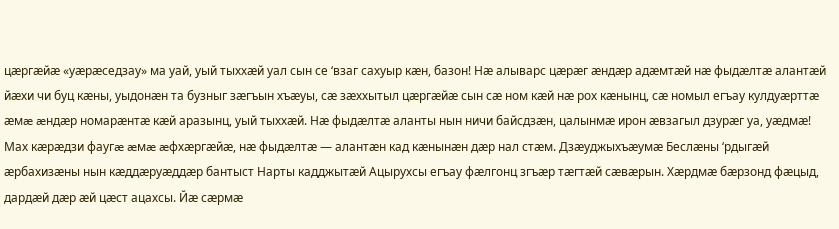цæргæйæ «уæрæседзау» ма уай, уый тыххæй уал сын се ‘взаг сахуыр кæн, базон! Нæ алыварс цæрæг æндæр адæмтæй нæ фыдæлтæ алантæй йæхи чи буц кæны, уыдонæн та бузныг зæгъын хъæуы, сæ зæххытыл цæргæйæ сын сæ ном кæй нæ рох кæнынц, сæ номыл егъау кулдуæрттæ æмæ æндæр номарæнтæ кæй аразынц, уый тыххæй. Нæ фыдæлтæ аланты нын ничи байсдзæн, цалынмæ ирон æвзагыл дзурæг уа, уæдмæ! Мах кæрæдзи фаугæ æмæ æфхæргæйæ, нæ фыдæлтæ — алантæн кад кæнынæн дæр нал стæм. Дзæуджыхъæумæ Беслæны ‘рдыгæй æрбахизæны нын кæддæруæддæр бантыст Нарты кадджытæй Ацырухсы егъау фæлгонц згъæр тæгтæй сæвæрын. Хæрдмæ бæрзонд фæцыд, дардæй дæр æй цæст ацахсы. Йæ сæрмæ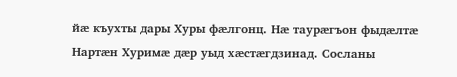йæ къухты дары Хуры фæлгонц. Нæ таурæгъон фыдæлтæ Нартæн Хуримæ дæр уыд хæстæгдзинад. Сосланы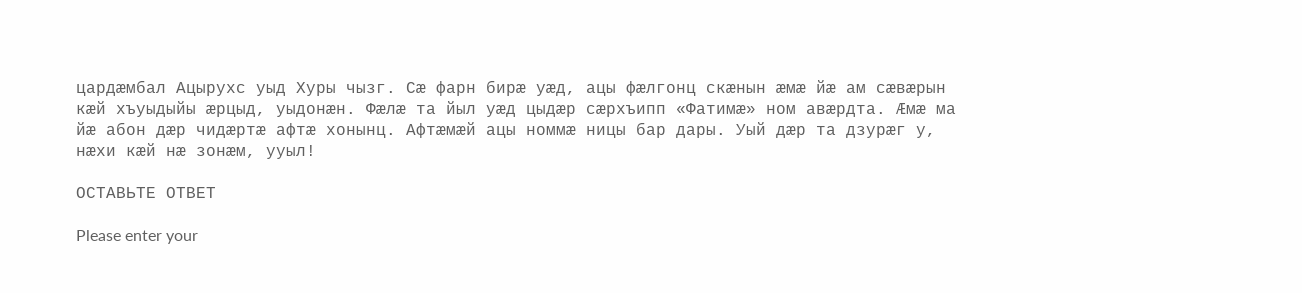цардæмбал Ацырухс уыд Хуры чызг. Сæ фарн бирæ уæд, ацы фæлгонц скæнын æмæ йæ ам сæвæрын кæй хъуыдыйы æрцыд, уыдонæн. Фæлæ та йыл уæд цыдæр сæрхъипп «Фатимæ» ном авæрдта. Æмæ ма йæ абон дæр чидæртæ афтæ хонынц. Афтæмæй ацы номмæ ницы бар дары. Уый дæр та дзурæг у, нæхи кæй нæ зонæм, ууыл!

ОСТАВЬТЕ ОТВЕТ

Please enter your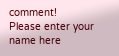comment!
Please enter your name here